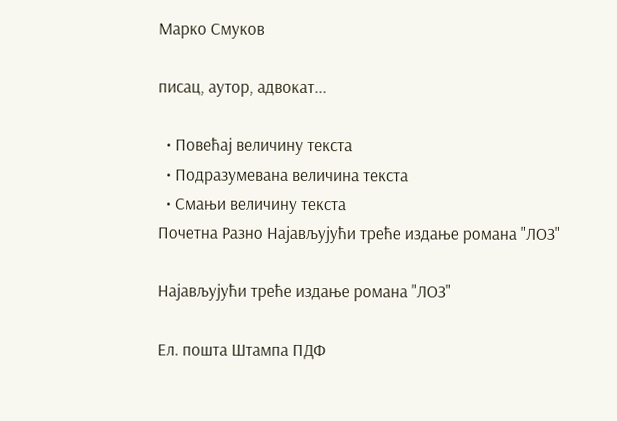Марко Смуков

писац, аутор, адвокат...

  • Повећај величину текста
  • Подразумевана величина текста
  • Смањи величину текста
Почетна Разно Најављујући треће издање романа "ЛОЗ"

Најављујући треће издање романа "ЛОЗ"

Ел. пошта Штампа ПДФ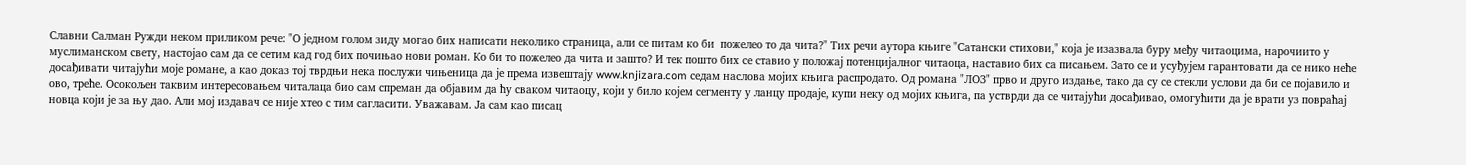Славни Салман Ружди неком приликом рече: "О једном голом зиду могао бих написати неколико страница, али се питам ко би  пожелео то да чита?" Тих речи аутора књиге "Сатански стихови," која је изазвала буру међу читаоцима, нарочиито у муслиманском свету, настојао сам да се сетим кад год бих почињао нови роман. Ко би то пожелео да чита и зашто? И тек пошто бих се ставио у положај потенцијалног читаоца, наставио бих са писањем. Зато се и усуђујем гарантовати да се нико неће досађивати читајући моје романе, а као доказ тој тврдњи нека послужи чињеница да је према извештају www.knjizara.com седам наслова мојих књига распродато. Од романа "ЛОЗ" прво и друго издање, тако да су се стекли услови да би се појавило и ово, треће. Осокољен таквим интересовањем читалаца био сам спреман да објавим да ћу сваком читаоцу, који у било којем сегменту у ланцу продаје, купи неку од мојих књига, па устврди да се читајући досађивао, омогућити да је врати уз повраћај новца који је за њу дао. Али мој издавач се није хтео с тим сагласити. Уважавам. Ја сам као писац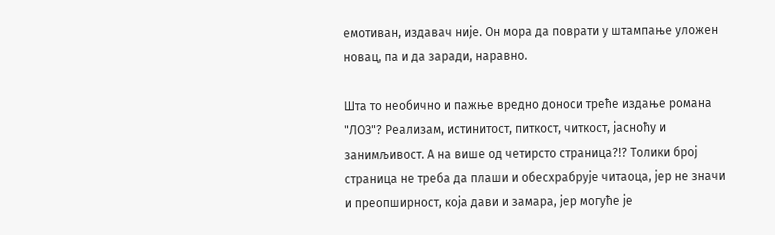емотиван, издавач није. Он мора да поврати у штампање уложен новац, па и да заради, наравно.

Шта то необично и пажње вредно доноси треће издање романа "ЛОЗ"? Реализам, истинитост, питкост, читкост, јасноћу и занимљивост. А на више од четирсто страница?!? Толики број страница не треба да плаши и обесхрабрује читаоца, јер не значи и преопширност, која дави и замара, јер могуће је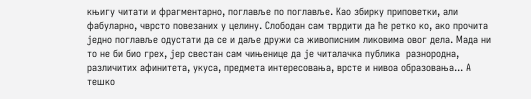књигу читати и фрагментарно, поглавље по поглавље. Као збирку приповетки, али фабуларно, чврсто повезаних у целину. Слободан сам тврдити да ће ретко ко, ако прочита једно поглавље одустати да се и даље дружи са живописним ликовима овог дела. Мада ни то не би био грех, јер свестан сам чињенице да је читалачка публика  разнородна, различитих афинитета, укуса, предмета интересовања, врсте и нивоа образовања... А тешко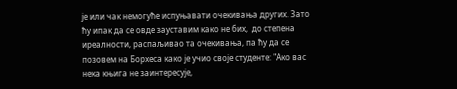је или чак немогуће испуњавати очекивања других. Зато ћу ипак да се овде зауставим како не бих,  до степена иреалности, распаљивао та очекивања, па ћу да се позовем на Борхеса како је учио своје студенте: "Ако вас нека књига не заинтересује,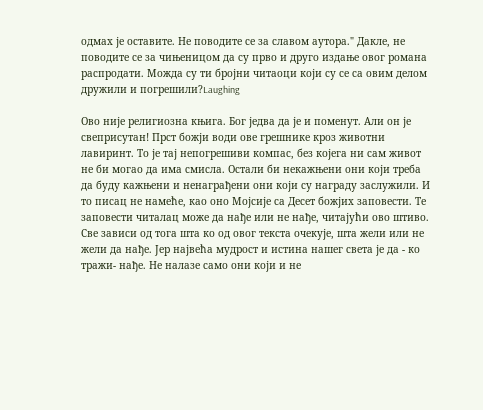одмах је оставите. Не поводите се за славом аутора." Дакле, не поводите се за чињеницом да су прво и друго издање овог романа распродати. Можда су ти бројни читаоци који су се са овим делом дружили и погрешили?Laughing

Ово није религиозна књига. Бог једва да је и поменут. Али он је свеприсутан! Прст божји води ове грешнике кроз животни лавиринт. То је тај непогрешиви компас, без којега ни сам живот не би могао да има смисла. Остали би некажњени они који треба да буду кажњени и ненаграђени они који су награду заслужили. И то писац не намеће, као оно Мојсије са Десет божјих заповести. Те заповести читалац може да нађе или не нађе, читајући ово штиво. Све зависи од тога шта ко од овог текста очекује, шта жели или не жели да нађе. Јер највећа мудрост и истина нашег света је да - ко тражи- нађе. Не налазе само они који и не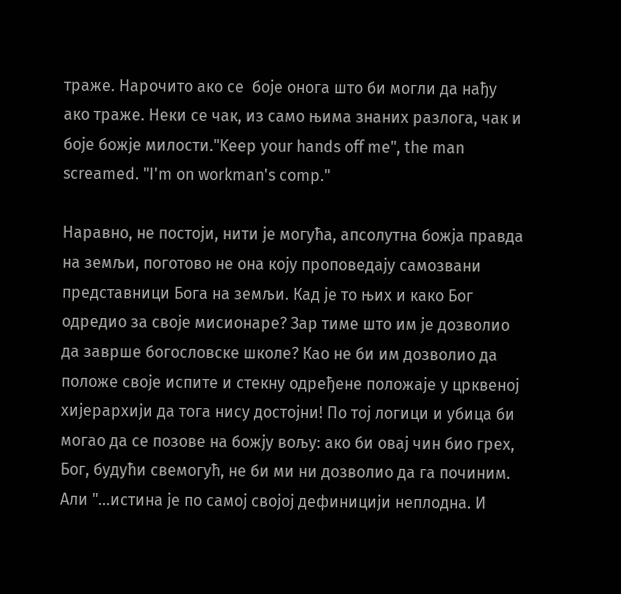траже. Нарочито ако се  боје онога што би могли да нађу ако траже. Неки се чак, из само њима знаних разлога, чак и боје божје милости."Keep your hands off me", the man screamed. "I'm on workman's comp."

Наравно, не постоји, нити је могућа, апсолутна божја правда на земљи, поготово не она коју проповедају самозвани представници Бога на земљи. Кад је то њих и како Бог одредио за своје мисионаре? Зар тиме што им је дозволио да заврше богословске школе? Као не би им дозволио да положе своје испите и стекну одређене положаје у црквеној хијерархији да тога нису достојни! По тој логици и убица би могао да се позове на божју вољу: ако би овај чин био грех, Бог, будући свемогућ, не би ми ни дозволио да га починим. Али "...истина је по самој својој дефиницији неплодна. И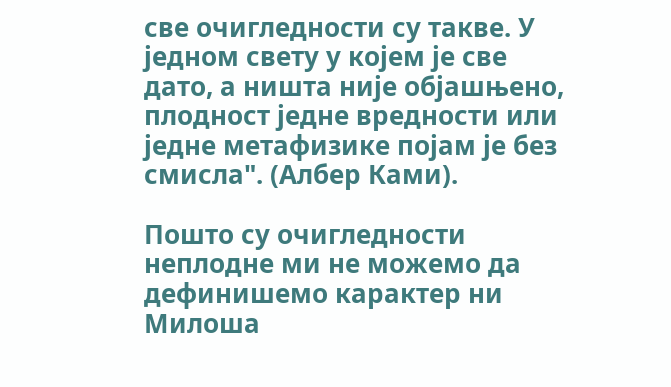све очигледности су такве. У једном свету у којем је све дато, а ништа није објашњено, плодност једне вредности или једне метафизике појам је без смисла". (Албер Ками).

Пошто су очигледности неплодне ми не можемо да дефинишемо карактер ни Милоша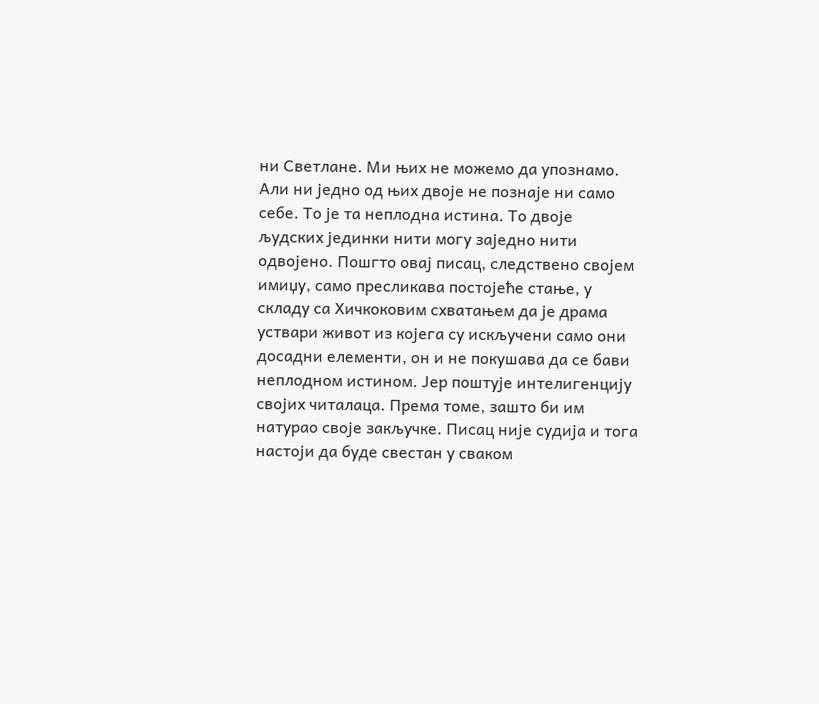ни Светлане. Ми њих не можемо да упознамо. Али ни једно од њих двоје не познаје ни само себе. То је та неплодна истина. То двоје људских јединки нити могу заједно нити одвојено. Пошгто овај писац, следствено својем имиџу, само пресликава постојеће стање, у складу са Хичкоковим схватањем да је драма уствари живот из којега су искључени само они досадни елементи, он и не покушава да се бави неплодном истином. Јер поштује интелигенцију својих читалаца. Према томе, зашто би им натурао своје закључке. Писац није судија и тога настоји да буде свестан у сваком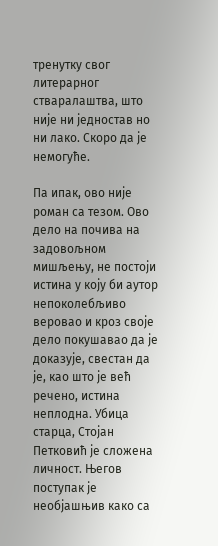тренутку свог литерарног стваралаштва, што није ни једностав но ни лако. Скоро да је немогуће.

Па ипак, ово није роман са тезом. Ово дело на почива на задовољном мишљењу, не постоји истина у коју би аутор непоколебљиво веровао и кроз своје дело покушавао да је доказује, свестан да је, као што је већ речено, истина неплодна. Убица старца, Стојан Петковић је сложена личност. Његов поступак је необјашњив како са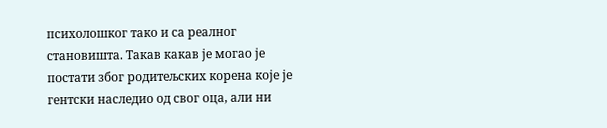психолошког тако и са реалног становишта. Такав какав је могао је постати због родитељских корена које је гентски наследио од свог оца, али ни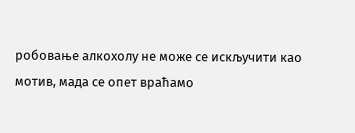робовање алкохолу не може се искључити као мотив, мада се опет враћамо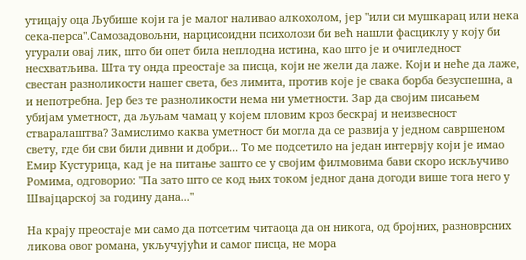утицају оца Љубише који га је малог наливао алкохолом, јер "или си мушкарац или нека сека-перса".Самозадовољни, нарцисоидни психолози би већ нашли фасциклу у коју би угурали овај лик, што би опет била неплодна истина, као што је и очигледност несхватљива. Шта ту онда преостаје за писца, који не жели да лаже. Који и неће да лаже, свестан разноликости нашег света, без лимита, против које је свака борба безуспешна, а и непотребна. Јер без те разноликости нема ни уметности. Зар да својим писањем убијам уметност, да љуљам чамац у којем пловим кроз бескрај и неизвесност стваралаштва? Замислимо каква уметност би могла да се развија у једном савршеном свету, где би сви били дивни и добри... То ме подсетило на један интервју који је имао Емир Кустурица, кад је на питање зашто се у својим филмовима бави скоро искључиво Ромима, одговорио: "Па зато што се код њих током једног дана догоди више тога него у Швајцарској за годину дана..."

На крају преостаје ми само да потсетим читаоца да он никога, од бројних, разноврсних ликова овог романа, укључујући и самог писца, не мора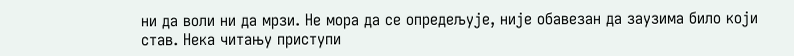ни да воли ни да мрзи. Не мора да се опредељује, није обавезан да заузима било који став. Нека читању приступи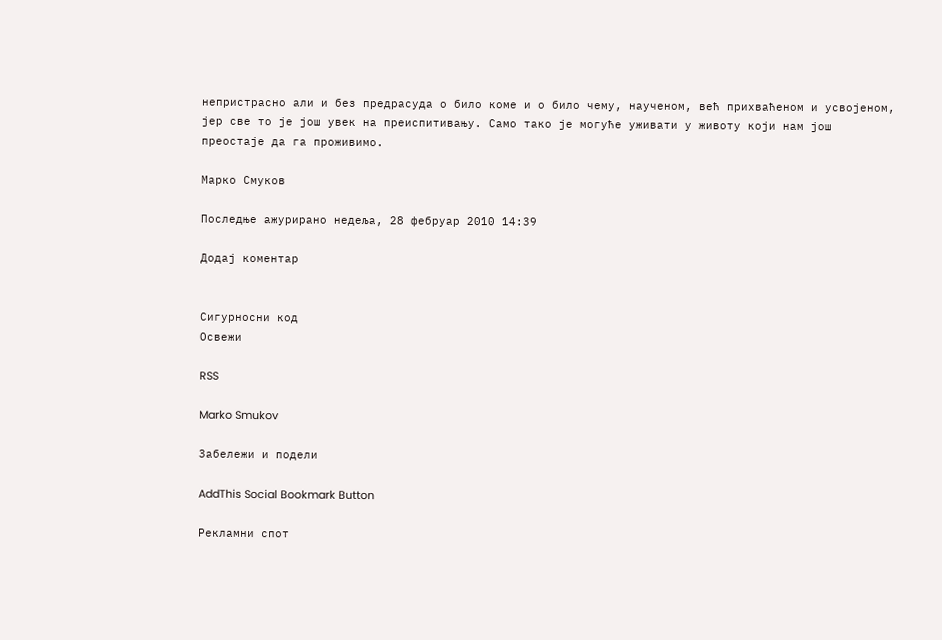непристрасно али и без предрасуда о било коме и о било чему, наученом, већ прихваћеном и усвојеном, јер све то је још увек на преиспитивању. Само тако је могуће уживати у животу који нам још преостаје да га проживимо.

Марко Смуков

Последње ажурирано недеља, 28 фебруар 2010 14:39

Додај коментар


Сигурносни код
Освежи

RSS

Marko Smukov

Забележи и подели

AddThis Social Bookmark Button

Рекламни спот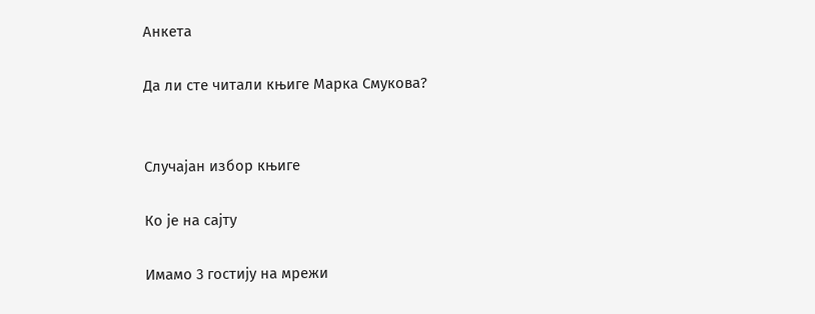Анкета

Да ли сте читали књиге Марка Смукова?


Случајан избор књиге

Ко је на сајту

Имамо 3 гостију на мрежи